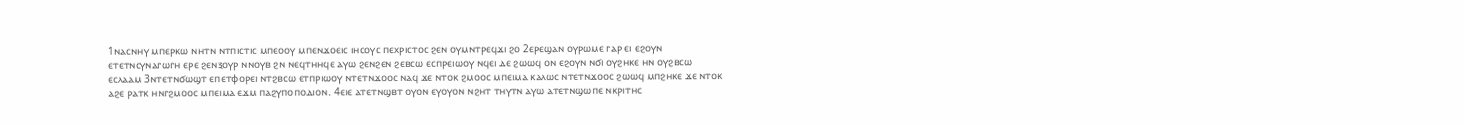1ⲛⲁⲥⲛⲏⲩ ⲙⲡⲉⲣⲕⲱ ⲛⲏⲧⲛ ⲛⲧⲡⲓⲥⲧⲓⲥ ⲙⲡⲉⲟⲟⲩ ⲙⲡⲉⲛϫⲟⲉⲓⲥ ⲓⲏⲥⲟⲩⲥ ⲡⲉⲭⲣⲓⲥⲧⲟⲥ ϩⲉⲛ ⲟⲩⲙⲛⲧⲣⲉϥϫⲓ ϩⲟ 2ⲉⲣⲉϣⲁⲛ ⲟⲩⲣⲱⲙⲉ ⲅⲁⲣ ⲉⲓ ⲉϩⲟⲩⲛ ⲉⲧⲉⲧⲛⲥⲩⲛⲁⲅⲱⲅⲏ ⲉⲣⲉ ϩⲉⲛⲝⲟⲩⲣ ⲛⲛⲟⲩⲃ ϩⲛ ⲛⲉϥⲧⲏⲏϥⲉ ⲁⲩⲱ ϩⲉⲛϩⲉⲛ ϩⲉⲃⲥⲱ ⲉⲥⲡⲣⲉⲓⲱⲟⲩ ⲛϥⲉⲓ ⲇⲉ ϩⲱⲱϥ ⲟⲛ ⲉϩⲟⲩⲛ ⲛϭⲓ ⲟⲩϩⲏⲕⲉ ⲏⲛ ⲟⲩϩⲃⲥⲱ ⲉⲥⲗⲁⲁⲙ 3ⲛⲧⲉⲧⲛϭⲱϣⲧ ⲉⲡⲉⲧⲫⲟⲣⲉⲓ ⲛⲧϩⲃⲥⲱ ⲉⲧⲡⲣⲓⲱⲟⲩ ⲛⲧⲉⲧⲛϫⲟⲟⲥ ⲛⲁϥ ϫⲉ ⲛⲧⲟⲕ ϩⲙⲟⲟⲥ ⲙⲡⲉⲓⲙⲁ ⲕⲁⲗⲱⲥ ⲛⲧⲉⲧⲛϫⲟⲟⲥ ϩⲱⲱϥ ⲙⲡϩⲏⲕⲉ ϫⲉ ⲛⲧⲟⲕ ⲁϩⲉ ⲣⲁⲧⲕ ⲏⲛⲅϩⲙⲟⲟⲥ ⲙⲡⲉⲓⲙⲁ ⲉϫⲙ ⲡⲁϩⲩⲡⲟⲡⲟⲇⲓⲟⲛ. 4ⲉⲓⲉ ⲁⲧⲉⲧⲛϣⲃⲧ ⲟⲩⲟⲛ ⲉⲩⲟⲩⲟⲛ ⲛϩⲏⲧ ⲧⲏⲩⲧⲛ ⲁⲩⲱ ⲁⲧⲉⲧⲛϣⲱⲡⲉ ⲛⲕⲣⲓⲧⲏⲥ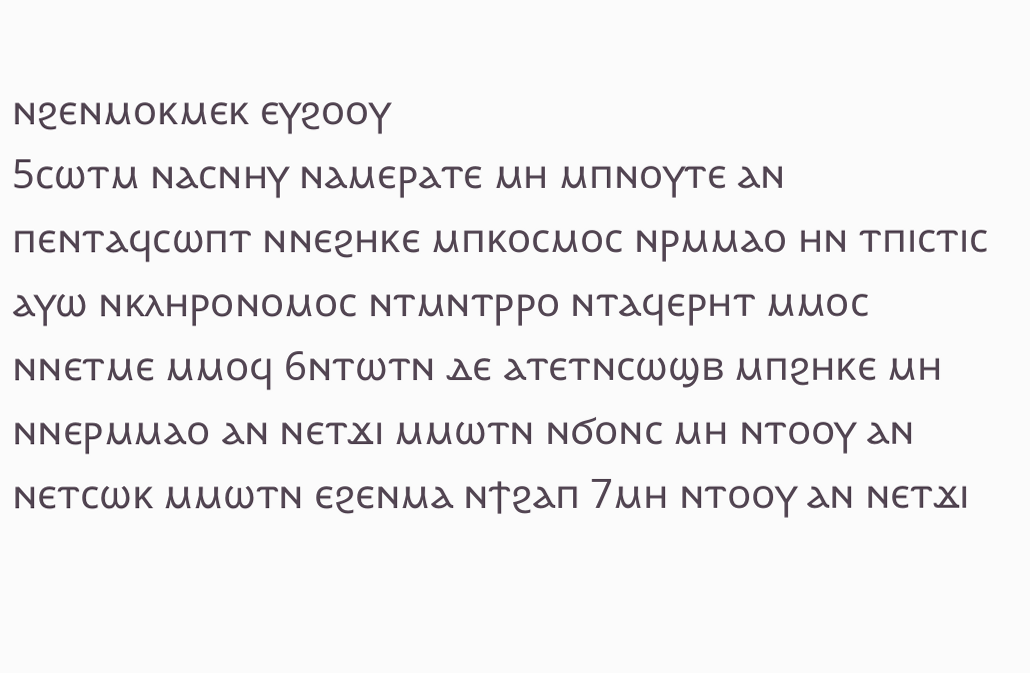ⲛϩⲉⲛⲙⲟⲕⲙⲉⲕ ⲉⲩϩⲟⲟⲩ
5ⲥⲱⲧⲙ ⲛⲁⲥⲛⲏⲩ ⲛⲁⲙⲉⲣⲁⲧⲉ ⲙⲏ ⲙⲡⲛⲟⲩⲧⲉ ⲁⲛ ⲡⲉⲛⲧⲁϥⲥⲱⲡⲧ ⲛⲛⲉϩⲏⲕⲉ ⲙⲡⲕⲟⲥⲙⲟⲥ ⲛⲣⲙⲙⲁⲟ ⲏⲛ ⲧⲡⲓⲥⲧⲓⲥ ⲁⲩⲱ ⲛⲕⲗⲏⲣⲟⲛⲟⲙⲟⲥ ⲛⲧⲙⲛⲧⲣⲣⲟ ⲛⲧⲁϥⲉⲣⲏⲧ ⲙⲙⲟⲥ ⲛⲛⲉⲧⲙⲉ ⲙⲙⲟϥ 6ⲛⲧⲱⲧⲛ ⲇⲉ ⲁⲧⲉⲧⲛⲥⲱϣⲃ ⲙⲡϩⲏⲕⲉ ⲙⲏ ⲛⲛⲉⲣⲙⲙⲁⲟ ⲁⲛ ⲛⲉⲧϫⲓ ⲙⲙⲱⲧⲛ ⲛϭⲟⲛⲥ ⲙⲏ ⲛⲧⲟⲟⲩ ⲁⲛ ⲛⲉⲧⲥⲱⲕ ⲙⲙⲱⲧⲛ ⲉϩⲉⲛⲙⲁ ⲛϯϩⲁⲡ 7ⲙⲏ ⲛⲧⲟⲟⲩ ⲁⲛ ⲛⲉⲧϫⲓ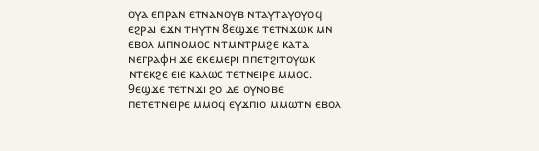ⲟⲩⲁ ⲉⲡⲣⲁⲛ ⲉⲧⲛⲁⲛⲟⲩⲃ ⲛⲧⲁⲩⲧⲁⲩⲟⲩⲟϥ ⲉϩⲣⲁⲓ ⲉϫⲛ ⲧⲏⲩⲧⲛ 8ⲉϣϫⲉ ⲧⲉⲧⲛϫⲱⲕ ⲙⲛ ⲉⲃⲟⲗ ⲙⲡⲛⲟⲙⲟⲥ ⲛⲧⲙⲛⲧⲣⲙϩⲉ ⲕⲁⲧⲁ ⲛⲉⲅⲣⲁⲫⲏ ϫⲉ ⲉⲕⲉⲙⲉⲣⲓ ⲡⲡⲉⲧϩⲓⲧⲟⲩⲱⲕ ⲛⲧⲉⲕϩⲉ ⲉⲓⲉ ⲕⲁⲗⲱⲥ ⲧⲉⲧⲛⲉⲓⲣⲉ ⲙⲙⲟⲥ. 9ⲉϣϫⲉ ⲧⲉⲧⲛϫⲓ ϩⲟ ⲇⲉ ⲟⲩⲛⲟⲃⲉ ⲡⲉⲧⲉⲧⲛⲉⲓⲣⲉ ⲙⲙⲟϥ ⲉⲩϫⲡⲓⲟ ⲙⲙⲱⲧⲛ ⲉⲃⲟⲗ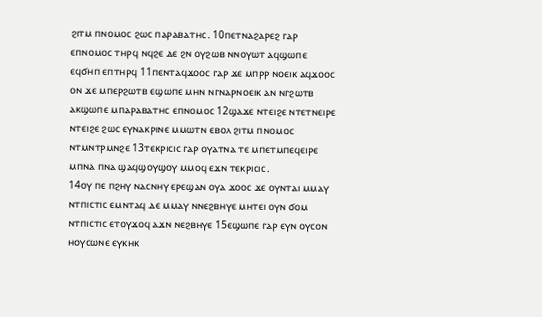ϩⲓⲧⲙ ⲡⲛⲟⲙⲟⲥ ϩⲱⲥ ⲡⲁⲣⲁⲃⲁⲧⲏⲥ. 10ⲡⲉⲧⲛⲁϩⲁⲣⲉϩ ⲅⲁⲣ ⲉⲡⲛⲟⲙⲟⲥ ⲧⲏⲣϥ ⲛϥϩⲉ ⲇⲉ ϩⲛ ⲟⲩϩⲱⲃ ⲛⲛⲟⲩⲱⲧ ⲁϥϣⲱⲡⲉ ⲉϥϭⲏⲡ ⲉⲡⲧⲏⲣϥ 11ⲡⲉⲛⲧⲁϥϫⲟⲟⲥ ⲅⲁⲣ ϫⲉ ⲙⲡⲣⲣ ⲛⲟⲉⲓⲕ ⲁϥϫⲟⲟⲥ ⲟⲛ ϫⲉ ⲙⲡⲉⲣϩⲱⲧⲃ ⲉϣⲱⲡⲉ ⲙⲏⲛ ⲛⲅⲛⲁⲣⲛⲟⲉⲓⲕ ⲁⲛ ⲛⲅϩⲱⲧⲃ ⲁⲕϣⲱⲡⲉ ⲙⲡⲁⲣⲁⲃⲁⲧⲏⲥ ⲉⲡⲛⲟⲙⲟⲥ 12ϣⲁϫⲉ ⲛⲧⲉⲓϩⲉ ⲛⲧⲉⲧⲛⲉⲓⲣⲉ ⲛⲧⲉⲓϩⲉ ϩⲱⲥ ⲉⲩⲛⲁⲕⲣⲓⲛⲉ ⲙⲙⲱⲧⲛ ⲉⲃⲟⲗ ϩⲓⲧⲙ ⲡⲛⲟⲙⲟⲥ ⲛⲧⲙⲛⲧⲣⲙⲛϩⲉ 13ⲧⲉⲕⲣⲓⲥⲓⲥ ⲅⲁⲣ ⲟⲩⲁⲧⲛⲁ ⲧⲉ ⲙⲡⲉⲧⲙⲡⲉϥⲉⲓⲣⲉ ⲙⲡⲛⲁ ⲡⲛⲁ ϣⲁϥϣⲟⲩϣⲟⲩ ⲙⲙⲟϥ ⲉϫⲛ ⲧⲉⲕⲣⲓⲥⲓⲥ.
14ⲟⲩ ⲡⲉ ⲡϩⲏⲩ ⲛⲁⲥⲛⲏⲩ ⲉⲣⲉϣⲁⲛ ⲟⲩⲁ ϫⲟⲟⲥ ϫⲉ ⲟⲩⲛⲧⲁⲓ ⲙⲙⲁⲩ ⲛⲧⲡⲓⲥⲧⲓⲥ ⲉⲙⲛⲧⲁϥ ⲇⲉ ⲙⲙⲁⲩ ⲛⲛⲉϩⲃⲏⲩⲉ ⲙⲏⲧⲉⲓ ⲟⲩⲛ ϭⲟⲙ ⲛⲧⲡⲓⲥⲧⲓⲥ ⲉⲧⲟⲩϫⲟϥ ⲁϫⲛ ⲛⲉϩⲃⲏⲩⲉ 15ⲉϣⲱⲡⲉ ⲅⲁⲣ ⲉⲩⲛ ⲟⲩⲥⲟⲛ ⲏⲟⲩⲥⲱⲛⲉ ⲉⲩⲕⲏⲕ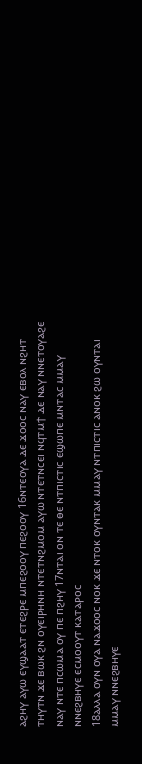ⲁϩⲏⲩ ⲁⲩⲱ ⲉⲩϣⲁⲁⲧ ⲉⲧⲉϩⲣⲉ ⲙⲡⲉϩⲟⲟⲩ ⲡⲉϩⲟⲟⲩ 16ⲛⲧⲉⲟⲩⲁ ⲇⲉ ϫⲟⲟⲥ ⲛⲁⲩ ⲉⲃⲟⲗ ⲛϩⲏⲧ ⲧⲏⲩⲧⲛ ϫⲉ ⲃⲱⲕ ϩⲛ ⲟⲩⲉⲓⲣⲏⲛⲏ ⲛⲧⲉⲧⲛϩⲙⲟⲙ ⲁⲩⲱ ⲛⲧⲉⲧⲛⲥⲉⲓ ⲛϥⲧⲙϯ ⲇⲉ ⲛⲁⲩ ⲛⲛⲉⲧⲟⲩⲁϩⲉ ⲛⲁⲩ ⲛⲧⲉ ⲡⲥⲱⲙⲁ ⲟⲩ ⲡⲉ ⲡϩⲏⲩ 17ⲛⲧⲁⲓ ⲟⲛ ⲧⲉ ⲑⲉ ⲛⲧⲡⲓⲥⲧⲓⲥ ⲉϣⲱⲡⲉ ⲙⲛⲧⲁⲥ ⲙⲙⲁⲩ ⲛⲛⲉϩⲃⲏⲩⲉ ⲉⲥⲙⲟⲟⲩⲧ ⲕⲁⲧⲁⲣⲟⲥ
18ⲁⲗⲗⲁ ⲟⲩⲛ ⲟⲩⲁ ⲛⲁϫⲟⲟⲥ ⲛⲟⲕ ϫⲉ ⲛⲧⲟⲕ ⲟⲩⲛⲧⲁⲕ ⲙⲙⲁⲩ ⲛⲧⲡⲓⲥⲧⲓⲥ ⲁⲛⲟⲕ ϩⲱ ⲟⲩⲛⲧⲁⲓ ⲙⲙⲁⲩ ⲛⲛⲉϩⲃⲏⲩⲉ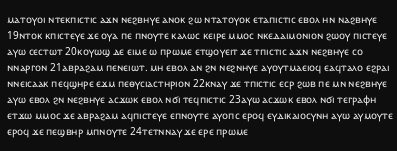ⲙⲁⲧⲟⲩⲟⲓ ⲛⲧⲉⲕⲡⲓⲥⲧⲓⲥ ⲁϫⲛ ⲛⲉϩⲃⲏⲩⲉ ⲁⲛⲟⲕ ϩⲱ ⲛⲧⲁⲧⲟⲩⲟⲕ ⲉⲧⲁⲡⲓⲥⲧⲓⲥ ⲉⲃⲟⲗ ⲏⲛ ⲛⲁϩⲃⲏⲩⲉ 19ⲛⲧⲟⲕ ⲕⲡⲓⲥⲧⲉⲩⲉ ϫⲉ ⲟⲩⲁ ⲡⲉ ⲡⲛⲟⲩⲧⲉ ⲕⲁⲗⲱⲥ ⲕⲉⲓⲣⲉ ⲙⲙⲟⲥ ⲛⲕⲉⲇⲁⲓⲙⲟⲛⲓⲟⲛ ϩⲱⲟⲩ ⲡⲓⲥⲧⲉⲩⲉ ⲁⲩⲱ ⲥⲉⲥⲧⲱⲧ 20ⲕⲟⲩⲱϣ ⲇⲉ ⲉⲓⲙⲉ ⲱ ⲡⲣⲱⲙⲉ ⲉⲧϣⲟⲩⲉⲓⲧ ϫⲉ ⲧⲡⲓⲥⲧⲓⲥ ⲁϫⲛ ⲛⲉϩⲃⲏⲩⲉ ⲥⲟ ⲛⲛⲁⲣⲅⲟⲛ 21ⲁⲃⲣⲁϩⲁⲙ ⲡⲉⲛⲉⲓⲱⲧ. ⲙⲏ ⲉⲃⲟⲗ ⲁⲛ ϩⲛ ⲛⲉϩⲛⲏⲩⲉ ⲁⲩⲟⲩⲧⲙⲁⲉⲓⲟϥ ⲉⲁϥⲧⲁⲗⲟ ⲉϩⲣⲁⲓ ⲛⲛⲉⲓⲥⲁⲁⲕ ⲡⲉϥϣⲏⲣⲉ ⲉϫⲙ ⲡⲉⲑⲩⲥⲓⲁⲥⲧⲏⲣⲓⲟⲛ 22ⲕⲛⲁⲩ ϫⲉ ⲧⲡⲓⲥⲧⲓⲥ ⲉⲥⲣ ϩⲱⲃ ⲡⲉ ⲙⲛ ⲛⲉϩⲃⲏⲩⲉ ⲁⲩⲱ ⲉⲃⲟⲗ ϩⲛ ⲛⲉϩⲃⲏⲩⲉ ⲁⲥϫⲱⲕ ⲉⲃⲟⲗ ⲛϭⲓ ⲧⲉϥⲡⲓⲥⲧⲓⲥ 23ⲁⲩⲱ ⲁⲥϫⲱⲕ ⲉⲃⲟⲗ ⲛϭⲓ ⲧⲉⲅⲣⲁⲫⲏ ⲉⲧϫⲱ ⲙⲙⲟⲥ ϫⲉ ⲁⲃⲣⲁϩⲁⲙ ⲁϥⲡⲓⲥⲧⲉⲩⲉ ⲉⲡⲛⲟⲩⲧⲉ ⲁⲩⲟⲡⲥ ⲉⲣⲟϥ ⲉⲩⲇⲓⲕⲁⲓⲟⲥⲩⲛⲏ ⲁⲩⲱ ⲁⲩⲙⲟⲩⲧⲉ ⲉⲣⲟϥ ϫⲉ ⲡⲉϣⲃⲏⲣ ⲙⲡⲛⲟⲩⲧⲉ 24ⲧⲉⲧⲛⲛⲁⲩ ϫⲉ ⲉⲣⲉ ⲡⲣⲱⲙⲉ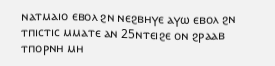ⲛⲁⲧⲙⲁⲓⲟ ⲉⲃⲟⲗ ϩⲛ ⲛⲉϩⲃⲏⲩⲉ ⲁⲩⲱ ⲉⲃⲟⲗ ϩⲛ ⲧⲡⲓⲥⲧⲓⲥ ⲙⲙⲁⲧⲉ ⲁⲛ 25ⲛⲧⲉⲓϩⲉ ⲟⲛ ϩⲣⲁⲁⲃ ⲧⲡⲟⲣⲛⲏ ⲙⲏ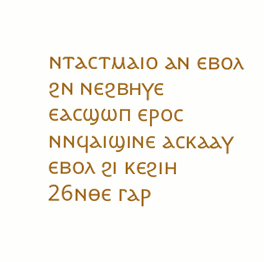ⲛⲧⲁⲥⲧⲙⲁⲓⲟ ⲁⲛ ⲉⲃⲟⲗ ϩⲛ ⲛⲉϩⲃⲏⲩⲉ ⲉⲁⲥϣⲱⲡ ⲉⲣⲟⲥ ⲛⲛϥⲁⲓϣⲓⲛⲉ ⲁⲥⲕⲁⲁⲩ ⲉⲃⲟⲗ ϩⲓ ⲕⲉϩⲓⲏ 26ⲛⲑⲉ ⲅⲁⲣ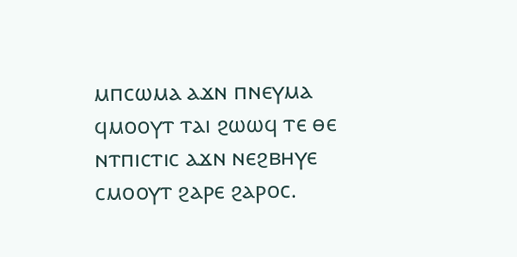ⲙⲡⲥⲱⲙⲁ ⲁϫⲛ ⲡⲛⲉⲩⲙⲁ ϥⲙⲟⲟⲩⲧ ⲧⲁⲓ ϩⲱⲱϥ ⲧⲉ ⲑⲉ ⲛⲧⲡⲓⲥⲧⲓⲥ ⲁϫⲛ ⲛⲉϩⲃⲏⲩⲉ ⲥⲙⲟⲟⲩⲧ ϩⲁⲣⲉ ϩⲁⲣⲟⲥ.